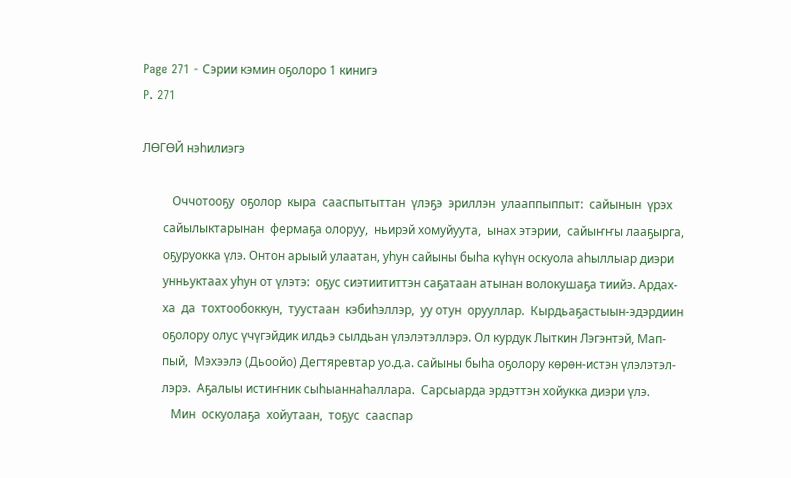Page 271 - Сэрии кэмин оҕолоро 1 кинигэ
P. 271

ЛӨГӨЙ нэһилиэгэ

          Оччотооҕу  оҕолор  кыра  сааспытыттан  үлэҕэ  эриллэн  улааппыппыт:  сайынын  үрэх
       сайылыктарынан  фермаҕа олоруу,  ньирэй хомуйуута,  ынах этэрии,  сайыҥҥы лааҕырга,
       оҕуруокка үлэ. Онтон арыый улаатан, уһун сайыны быһа күһүн оскуола аһыллыар диэри
       унньуктаах уһун от үлэтэ:  оҕус сиэтиититтэн саҕатаан атынан волокушаҕа тиийэ. Ардах-
       ха  да  тохтообоккун,  туустаан  кэбиһэллэр,  уу отун  орууллар.  Кырдьаҕастыын-эдэрдиин
       оҕолору олус үчүгэйдик илдьэ сылдьан үлэлэтэллэрэ. Ол курдук Лыткин Лэгэнтэй, Мап-
       пый,  Мэхээлэ (Дьоойо) Дегтяревтар уо.д.а. сайыны быһа оҕолору көрөн-истэн үлэлэтэл-
       лэрэ.  Аҕалыы истиҥник сыһыаннаһаллара.  Сарсыарда эрдэттэн хойукка диэри үлэ.
          Мин  оскуолаҕа  хойутаан,  тоҕус  сааспар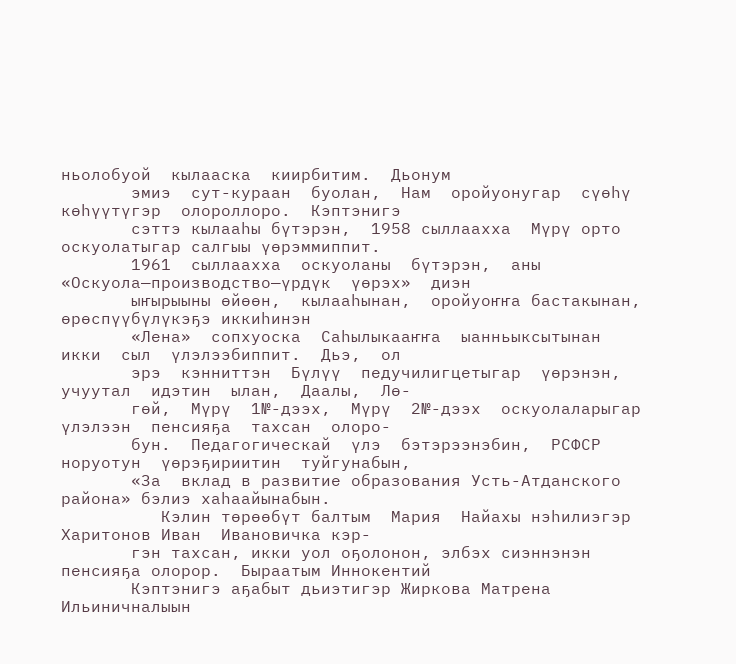ньолобуой  кылааска  киирбитим.  Дьонум
       эмиэ  сут-кураан  буолан,  Нам  оройуонугар  сүөһү  көһүүтүгэр  олороллоро.  Кэптэнигэ
       сэттэ кылааһы бүтэрэн,  1958 сыллаахха  Мүрү орто оскуолатыгар салгыы үөрэммиппит.
       1961  сыллаахха  оскуоланы  бүтэрэн,  аны  «Оскуола—производство—үрдүк  үөрэх»  диэн
       ыҥырыыны өйөөн,  кылааһынан,  оройуоҥҥа бастакынан,  өрөспүүбүлүкэҕэ иккиһинэн
       «Лена»  сопхуоска  Саһылыкааҥҥа  ыанньыксытынан  икки  сыл  үлэлээбиппит.  Дьэ,  ол
       эрэ  кэнниттэн  Бүлүү  педучилигцетыгар  үөрэнэн,  учуутал  идэтин  ылан,  Даалы,  Лө-
       гөй,  Мүрү  1№-дээх,  Мүрү  2№-дээх  оскуолаларыгар  үлэлээн  пенсияҕа  тахсан  олоро-
       бун.  Педагогическай  үлэ  бэтэрээнэбин,  РСФСР  норуотун  үөрэҕириитин  туйгунабын,
       «За  вклад в развитие образования Усть-Атданского района» бэлиэ хаһаайынабын.
          Кэлин төрөөбүт балтым  Мария  Найахы нэһилиэгэр Харитонов Иван  Ивановичка кэр-
       гэн тахсан, икки уол оҕолонон, элбэх сиэннэнэн пенсияҕа олорор.  Быраатым Иннокентий
       Кэптэнигэ аҕабыт дьиэтигэр Жиркова Матрена Ильиничналыын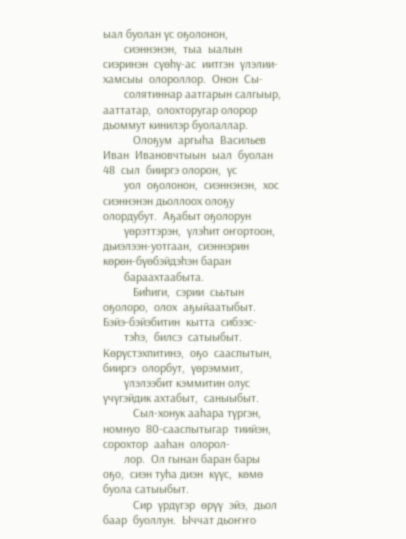ыал буолан үс оҕолонон,
       сиэннэнэн,  тыа  ыалын  сиэринэн  сүөһү-ас  иитгэн  үлэлии-хамсыы  олороллор.  Онон  Сы-
       солятиннар аатгарын салгыыр,  ааттатар,  олохторугар олорор дьоммут кинилэр буолаллар.
          Олоҕум  аргыһа  Васильев  Иван  Ивановчтыын  ыал  буолан  48  сыл  бииргэ олорон,  үс
       уол  оҕолонон,  сиэннэнэн,  хос  сиэннэнэн дьоллоох олоҕу олордубут.  Аҕабыт оҕолорун
       үөрэттэрэн,  үлэһит оҥортоон, дьиэлээн-уотгаан,  сиэннэрин  көрөн-бүөбэйдэһэн баран
       бараахтаабыта.
          Биһиги,  сэрии  сььтын  оҕолоро,  олох  аҕыйаатыбыт.  Бэйэ-бэйэбитин  кытта  сибээс-
       тэһэ,  билсэ  сатыыбыт.  Көрүстэхпитинэ,  оҕо  сааспытын,  бииргэ  олорбут,  үөрэммит,
       үлэлээбит кэммитин олус  үчүгэйдик ахтабыт,  саныыбыт.
          Сыл-хонук ааһара түргэн,  номнуо  80-сааспытыгар  тиийэн,  сорохтор  ааһан  олорол-
       лор.  Ол гынан баран бары  оҕо,  сиэн туһа диэн  күүс,  көмө буола сатыыбыт.
          Сир  үрдүгэр  өрүү  эйэ,  дьол  баар  буоллун.  Ыччат дьоҥҥо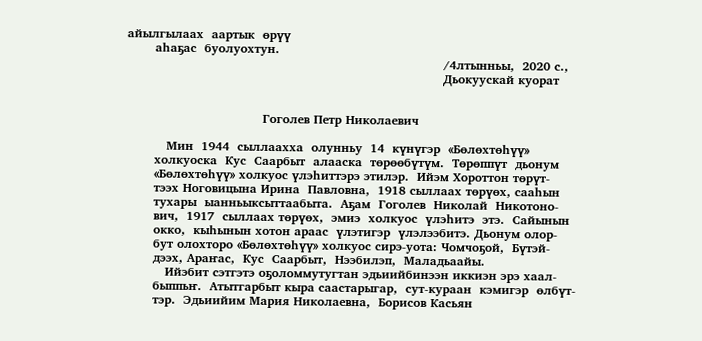айылгылаах  аартык  өрүү
       аһаҕас  буолуохтун.
                                                                               /4лтынньы,  2020 с.,
                                                                               Дьокуускай куорат


                                  Гоголев Петр Николаевич

          Мин  1944  сыллаахха  олунньу  14  күнүгэр  «Бөлөхтөһүү»
       холкуоска  Кус  Саарбыт  алааска  төрөөбүтүм.  Төрөппүт  дьонум
       «Бөлөхтөһүү» холкуос үлэһиттэрэ этилэр.  Ийэм Хороттон төрүт-
       тээх Ноговицына Ирина  Павловна,  1918 сыллаах төрүөх, сааһын
       тухары  ыанньыксыттаабыта.  Аҕам  Гоголев  Николай  Никотоно-
       вич,  1917  сыллаах төрүөх,  эмиэ  холкуос  үлэһитэ  этэ.  Сайынын
       окко,  кыһынын хотон араас  үлэтигэр  үлэлээбитэ. Дьонум олор-
       бут олохторо «Бөлөхтөһүү» холкуос сирэ-уота: Чомчоҕой,  Бүтэй-
       дээх, Араҥас,  Кус  Саарбыт,  Нээбилэп,  Маладьаайы.
          Ийэбит сэтгэтэ оҕоломмутугтан эдьиийбинээн иккиэн эрэ хаал-
       быппьҥ.  Атытгарбыт кыра саастарыгар,  сут-кураан  кэмигэр  өлбүт-
       тэр.  Эдьиийим Мария Николаевна,  Борисов Касьян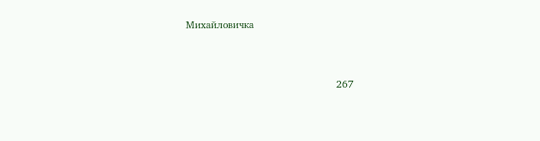Михайловичка


                                                  267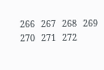266   267   268   269   270   271   272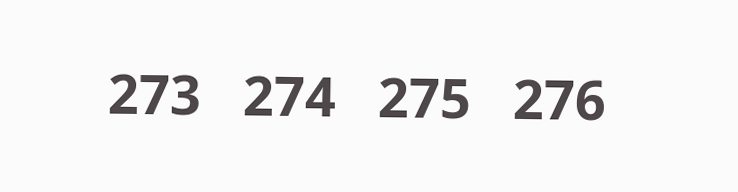273   274   275   276